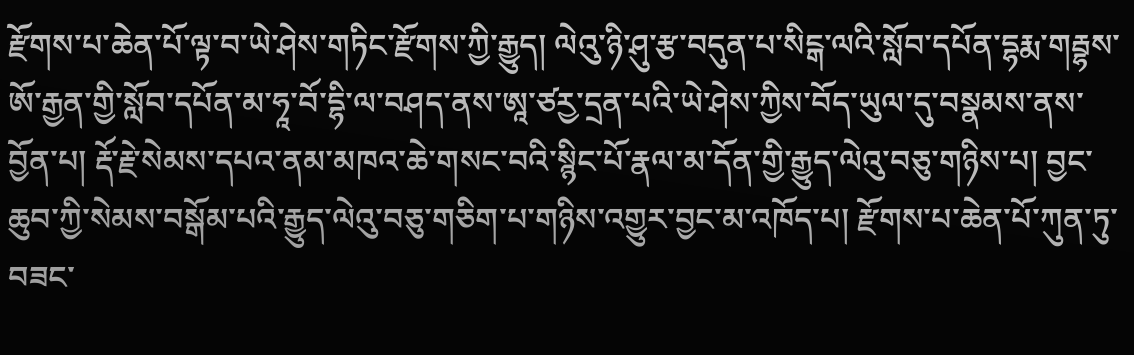རྫོགས་པ་ཆེན་པོ་ལྟ་བ་ཡེ་ཤེས་གཏིང་རྫོགས་ཀྱི་རྒྱུད། ལེའུ་ཉི་ཤུ་རྩ་བདུན་པ་སིངྒ་ལའི་སློབ་དཔོན་དྷརྨ་གརྦྷས་ཨོ་རྒྱན་གྱི་སློབ་དཔོན་མ་ཧཱ་བོ་དྷི་ལ་བཤད་ནས་ཨཱ་ཙརྱ་དྲན་པའི་ཡེ་ཤེས་ཀྱིས་བོད་ཡུལ་དུ་བསྣམས་ནས་བྱོན་པ། རྡོ་རྗེ་སེམས་དཔའ་ནམ་མཁའ་ཆེ་གསང་བའི་སྙིང་པོ་རྣལ་མ་དོན་གྱི་རྒྱུད་ལེའུ་བཅུ་གཉིས་པ། བྱང་ཆུབ་ཀྱི་སེམས་བསྒོམ་པའི་རྒྱུད་ལེའུ་བཅུ་གཅིག་པ་གཉིས་འགྱུར་བྱང་མ་འཁོད་པ། རྫོགས་པ་ཆེན་པོ་ཀུན་ཏུ་བཟང་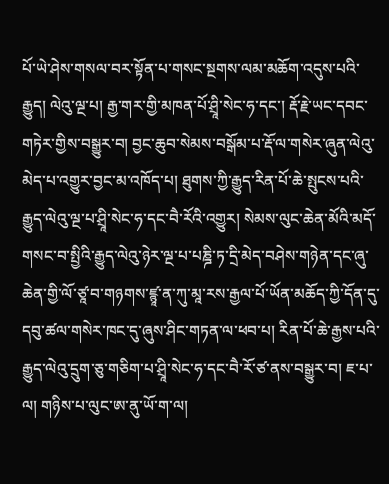པོ་ཡེ་ཤེས་གསལ་བར་སྟོན་པ་གསང་སྔགས་ལམ་མཆོག་འདུས་པའི་རྒྱུད། ལེའུ་ལྔ་པ། རྒྱ་གར་གྱི་མཁན་པོ་ཤྲཱི་སེང་ཧ་དང་། རྡོ་རྗེ་ཡང་དབང་གཏེར་གྱིས་བསྒྱུར་བ། བྱང་ཆུབ་སེམས་བསྒོམ་པ་རྡོ་ལ་གསེར་ཞུན་ལེའུ་མེད་པ་འགྱུར་བྱང་མ་འཁོད་པ། ཐུགས་ཀྱི་རྒྱུད་རིན་པོ་ཆེ་སྤུངས་པའི་རྒྱུད་ལེའུ་ལྔ་པ་ཤྲཱི་སེང་ཧ་དང་བཻ་རོའི་འགྱུར། སེམས་ལུང་ཆེན་མོའི་མདོ་གསང་བ་སྤྱིའི་རྒྱུད་ལེའུ་ཉེར་ལྔ་པ་པཎྜི་ཏ་དྲི་མེད་བཤེས་གཉེན་དང་ཞུ་ཆེན་གྱི་ལོ་ཙཱ་བ་གཉགས་ཛྙཱ་ན་ཀུ་མཱ་རས་རྒྱལ་པོ་ཡོན་མཆོད་ཀྱི་དོན་དུ་དབུ་ཚལ་གསེར་ཁང་དུ་ཞུས་ཤིང་གཏན་ལ་ཕབ་པ། རིན་པོ་ཆེ་རྒྱས་པའི་རྒྱུད་ལེའུ་དྲུག་ཅུ་གཅིག་པ་ཤྲཱི་སེང་ཧ་དང་བཻ་རོ་ཙ་ནས་བསྒྱུར་བ། ཇ་པ་ལ། གཉིས་པ་ལུང་ཨ་ནུ་ཡོ་ག་ལ།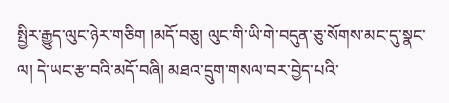སྤྱིར་རྒྱུད་ལུང་ཉེར་གཅིག །མདོ་བཅུ། ལུང་གི་ཡི་གེ་བདུན་ཅུ་སོགས་མང་དུ་སྣང་ལ། དེ་ཡང་རྩ་བའི་མདོ་བཞི། མཐའ་དྲུག་གསལ་བར་བྱེད་པའི་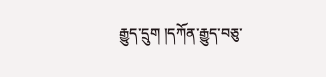རྒྱུད་དྲུག །དཀོན་རྒྱུད་བཅུ་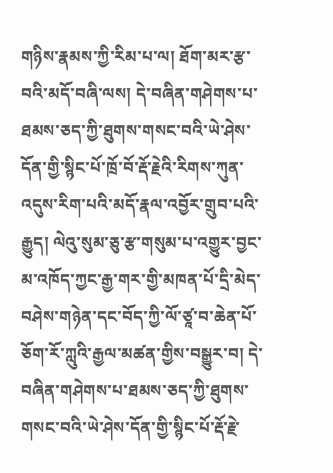གཉིས་རྣམས་ཀྱི་རིམ་པ་ལ། ཐོག་མར་རྩ་བའི་མདོ་བཞི་ལས། དེ་བཞིན་གཤེགས་པ་ཐམས་ཅད་ཀྱི་ཐུགས་གསང་བའི་ཡེ་ཤེས་དོན་གྱི་སྙིང་པོ་ཁྲོ་བོ་རྡོ་རྗེའི་རིགས་ཀུན་འདུས་རིག་པའི་མདོ་རྣལ་འབྱོར་གྲུབ་པའི་རྒྱུད། ལེའུ་སུམ་ཅུ་རྩ་གསུམ་པ་འགྱུར་བྱང་མ་འཁོད་ཀྱང་རྒྱ་གར་གྱི་མཁན་པོ་དྲི་མེད་བཤེས་གཉེན་དང་བོད་ཀྱི་ལོ་ཙཱ་བ་ཆེན་པོ་ཅོག་རོ་ཀླུའི་རྒྱལ་མཚན་གྱིས་བསྒྱུར་བ། དེ་བཞིན་གཤེགས་པ་ཐམས་ཅད་ཀྱི་ཐུགས་གསང་བའི་ཡེ་ཤེས་དོན་གྱི་སྙིང་པོ་རྡོ་རྗེ་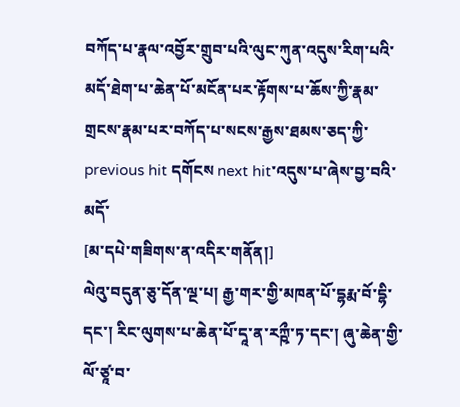བཀོད་པ་རྣལ་འབྱོར་གྲུབ་པའི་ལུང་ཀུན་འདུས་རིག་པའི་མདོ་ཐེག་པ་ཆེན་པོ་མངོན་པར་རྟོགས་པ་ཆོས་ཀྱི་རྣམ་གྲངས་རྣམ་པར་བཀོད་པ་སངས་རྒྱས་ཐམས་ཅད་ཀྱི་previous hit དགོངས next hit་འདུས་པ་ཞེས་བྱ་བའི་མདོ་
[མ་དཔེ་གཟིགས་ན་འདིར་གནོན།]
ལེའུ་བདུན་ཅུ་དོན་ལྔ་པ། རྒྱ་གར་གྱི་མཁན་པོ་དྷརྨ་བོ་དྷི་དང་། རིང་ལུགས་པ་ཆེན་པོ་དཱ་ན་རཀྵྀ་ཏ་དང་། ཞུ་ཆེན་གྱི་ལོ་ཙཱ་བ་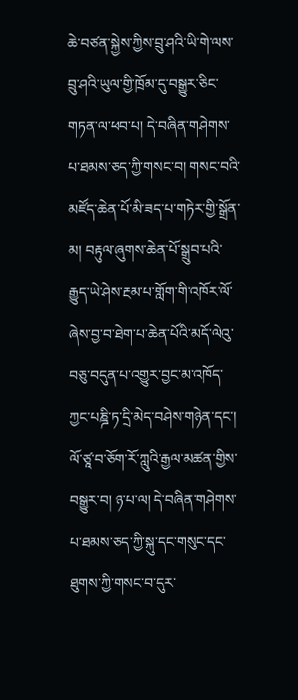ཆེ་བཙན་སྐྱེས་ཀྱིས་བྲུ་ཤའི་ཡི་གེ་ལས་བྲུ་ཤའི་ཡུལ་གྱི་ཁྲོམ་དུ་བསྒྱུར་ཅིང་གཏན་ལ་ཕབ་པ། དེ་བཞིན་གཤེགས་པ་ཐམས་ཅད་ཀྱི་གསང་བ། གསང་བའི་མཛོད་ཆེན་པོ་མི་ཟད་པ་གཏེར་གྱི་སྒྲོན་མ། བརྟུལ་ཞུགས་ཆེན་པོ་སྒྲུབ་པའི་རྒྱུད་ཡེ་ཤེས་རྔམ་པ་གློག་གི་འཁོར་ལོ་ཞེས་བྱ་བ་ཐེག་པ་ཆེན་པོའི་མདོ་ལེའུ་བཅུ་བདུན་པ་འགྱུར་བྱང་མ་འཁོད་ཀྱང་པཎྜི་ཏ་དྲི་མེད་བཤེས་གཉེན་དང་། ལོ་ཙཱ་བ་ཅོག་རོ་ཀླུའི་རྒྱལ་མཚན་གྱིས་བསྒྱུར་བ། ཉ་པ་ལ། དེ་བཞིན་གཤེགས་པ་ཐམས་ཅད་ཀྱི་སྐུ་དང་གསུང་དང་ཐུགས་ཀྱི་གསང་བ་དུར་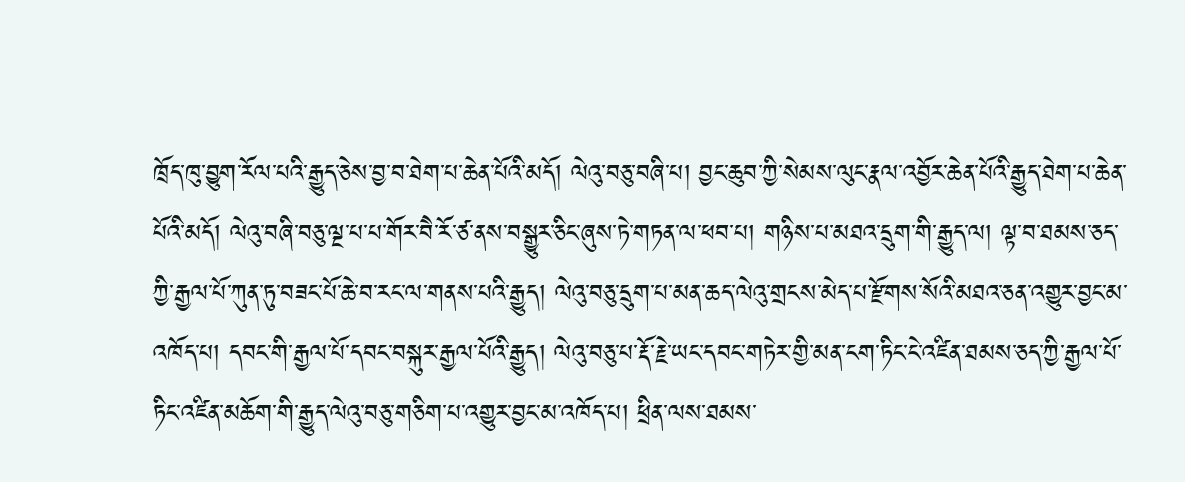ཁྲོད་ཁུ་བྱུག་རོལ་པའི་རྒྱུད་ཅེས་བྱ་བ་ཐེག་པ་ཆེན་པོའི་མདོ། ལེའུ་བཅུ་བཞི་པ། བྱང་ཆུབ་ཀྱི་སེམས་ལུང་རྣལ་འབྱོར་ཆེན་པོའི་རྒྱུད་ཐེག་པ་ཆེན་པོའི་མདོ། ལེའུ་བཞི་བཅུ་ལྔ་པ་པ་གོར་བཻ་རོ་ཙ་ནས་བསྒྱུར་ཅིང་ཞུས་ཏེ་གཏན་ལ་ཕབ་པ། གཉིས་པ་མཐའ་དྲུག་གི་རྒྱུད་ལ། ལྟ་བ་ཐམས་ཅད་ཀྱི་རྒྱལ་པོ་ཀུན་ཏུ་བཟང་པོ་ཆེ་བ་རང་ལ་གནས་པའི་རྒྱུད། ལེའུ་བཅུ་དྲུག་པ་མན་ཆད་ལེའུ་གྲངས་མེད་པ་རྫོགས་སོའི་མཐའ་ཅན་འགྱུར་བྱང་མ་འཁོད་པ། དབང་གི་རྒྱལ་པོ་དབང་བསྐུར་རྒྱལ་པོའི་རྒྱུད། ལེའུ་བཅུ་པ་རྡོ་རྗེ་ཡང་དབང་གཏེར་གྱི་མན་ངག་ཏིང་ངེ་འཛིན་ཐམས་ཅད་ཀྱི་རྒྱལ་པོ་ཏིང་འཛིན་མཆོག་གི་རྒྱུད་ལེའུ་བཅུ་གཅིག་པ་འགྱུར་བྱང་མ་འཁོད་པ། ཕྲིན་ལས་ཐམས་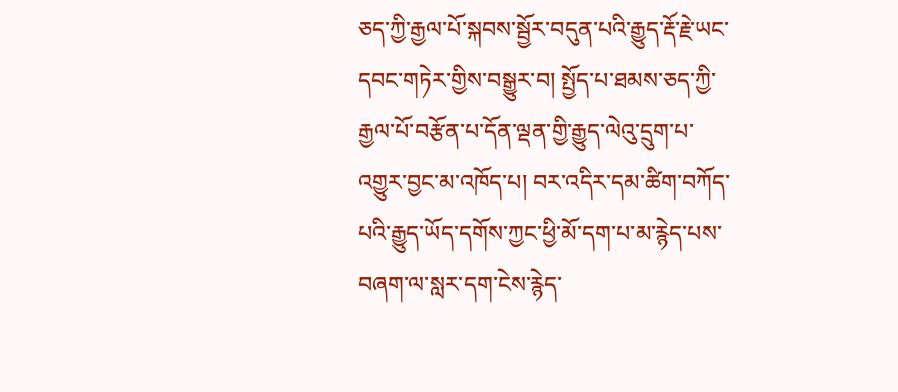ཅད་ཀྱི་རྒྱལ་པོ་སྐབས་སྦྱོར་བདུན་པའི་རྒྱུད་རྡོ་རྗེ་ཡང་དབང་གཏེར་གྱིས་བསྒྱུར་བ། སྤྱོད་པ་ཐམས་ཅད་ཀྱི་རྒྱལ་པོ་བརྩོན་པ་དོན་ལྡན་གྱི་རྒྱུད་ལེའུ་དྲུག་པ་འགྱུར་བྱང་མ་འཁོད་པ། བར་འདིར་དམ་ཚིག་བཀོད་པའི་རྒྱུད་ཡོད་དགོས་ཀྱང་ཕྱི་མོ་དག་པ་མ་རྙེད་པས་བཞག་ལ་སླར་དག་ངེས་རྙེད་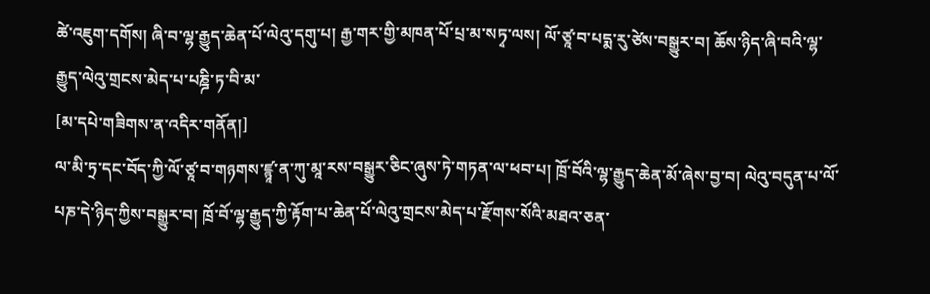ཚེ་འཇུག་དགོས། ཞི་བ་ལྷ་རྒྱུད་ཆེན་པོ་ལེའུ་དགུ་པ། རྒྱ་གར་གྱི་མཁན་པོ་པྲ་མ་སཏྭ་ལས། ལོ་ཙཱ་བ་པདྨ་རུ་ཙེས་བསྒྱུར་བ། ཆོས་ཉིད་ཞི་བའི་ལྷ་རྒྱུད་ལེའུ་གྲངས་མེད་པ་པཎྜི་ཏ་བི་མ་
[མ་དཔེ་གཟིགས་ན་འདིར་གནོན།]
ལ་མི་ཏྲ་དང་བོད་ཀྱི་ལོ་ཙཱ་བ་གཉགས་ཛྙཱ་ན་ཀུ་མཱ་རས་བསྒྱུར་ཅིང་ཞུས་ཏེ་གཏན་ལ་ཕབ་པ། ཁྲོ་བོའི་ལྷ་རྒྱུད་ཆེན་མོ་ཞེས་བྱ་བ། ལེའུ་བདུན་པ་ལོ་པཎ་དེ་ཉིད་ཀྱིས་བསྒྱུར་བ། ཁྲོ་བོ་ལྷ་རྒྱུད་ཀྱི་རྟོག་པ་ཆེན་པོ་ལེའུ་གྲངས་མེད་པ་རྫོགས་སོའི་མཐའ་ཅན་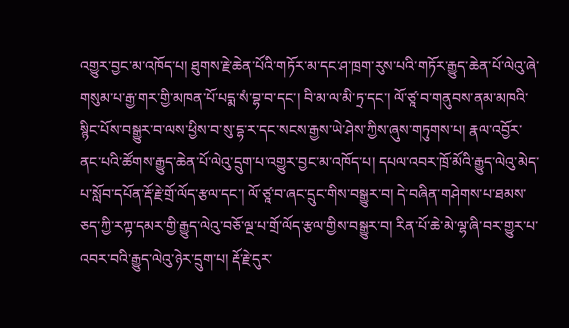འགྱུར་བྱང་མ་འཁོད་པ། ཐུགས་རྗེ་ཆེན་པོའི་གཏོར་མ་དང་ཤ་ཁྲག་རུས་པའི་གཏོར་རྒྱུད་ཆེན་པོ་ལེའུ་ཞེ་གསུམ་པ་རྒྱ་གར་གྱི་མཁན་པོ་པདྨ་སཾ་བྷ་བ་དང་། བི་མ་ལ་མི་ཏྲ་དང་། ལོ་ཙཱ་བ་གནུབས་ནམ་མཁའི་སྙིང་པོས་བསྒྱུར་བ་ལས་ཕྱིས་བ་སུ་དྷ་ར་དང་སངས་རྒྱས་ཡེ་ཤེས་ཀྱིས་ཞུས་གཏུགས་པ། རྣལ་འབྱོར་ནང་པའི་ཚོགས་རྒྱུད་ཆེན་པོ་ལེའུ་དྲུག་པ་འགྱུར་བྱང་མ་འཁོད་པ། དཔལ་འབར་ཁྲོ་མོའི་རྒྱུད་ལེའུ་མེད་པ་སློབ་དཔོན་རྡོ་རྗེ་གྲོ་ལོད་རྩལ་དང་། ལོ་ཙཱ་བ་ཞང་དྲུང་གིས་བསྒྱུར་བ། དེ་བཞིན་གཤེགས་པ་ཐམས་ཅད་ཀྱི་རཀྟ་དམར་གྱི་རྒྱུད་ལེའུ་བཅོ་ལྔ་པ་གྲོ་ལོད་རྩལ་གྱིས་བསྒྱུར་བ། རིན་པོ་ཆེ་མེ་ལྷ་ཞི་བར་གྱུར་པ་འབར་བའི་རྒྱུད་ལེའུ་ཉེར་དྲུག་པ། རྡོ་རྗེ་དུར་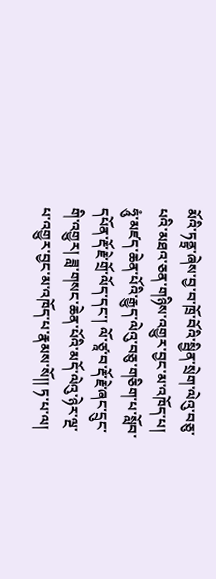མོའི་ཏནྟྲ་ཞེས་བྱ་བ་ཁྲོ་བོའི་སྦྱིན་སྲེག་ལེའུ་བཅུ་པའི་མཐའ་ཅན་གཉིས་འགྱུར་བྱང་མ་འཁོད་པ། ཧཱུཾ་མཛད་ཆེན་པོའི་རྒྱུད་ལེའུ་བཅུ་གཅིག་པ་སློབ་དཔོན་རྡོ་རྗེ་གྲོ་ལོད་དང་། ལོ་ཙཱ་བ་རྡོ་རྗེ་ཞང་དྲུང་གི་འགྱུར། ཟླ་གསང་ཆེན་པོའི་མདོ་ལེའུ་ཉེར་ལྔ་པ་འགྱུར་བྱང་མ་འཁོད་པ་རྣམས་སོ།། ཏ་པ་ལ།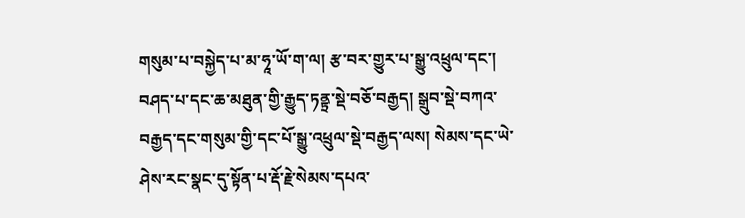གསུམ་པ་བསྐྱེད་པ་མ་ཧཱ་ཡོ་ག་ལ། རྩ་བར་གྱུར་པ་སྒྱུ་འཕྲུལ་དང་། བཤད་པ་དང་ཆ་མཐུན་གྱི་རྒྱུད་ཏནྟྲ་སྡེ་བཅོ་བརྒྱད། སྒྲུབ་སྡེ་བཀའ་བརྒྱད་དང་གསུམ་གྱི་དང་པོ་སྒྱུ་འཕྲུལ་སྡེ་བརྒྱད་ལས། སེམས་དང་ཡེ་ཤེས་རང་སྣང་དུ་སྟོན་པ་རྡོ་རྗེ་སེམས་དཔའ་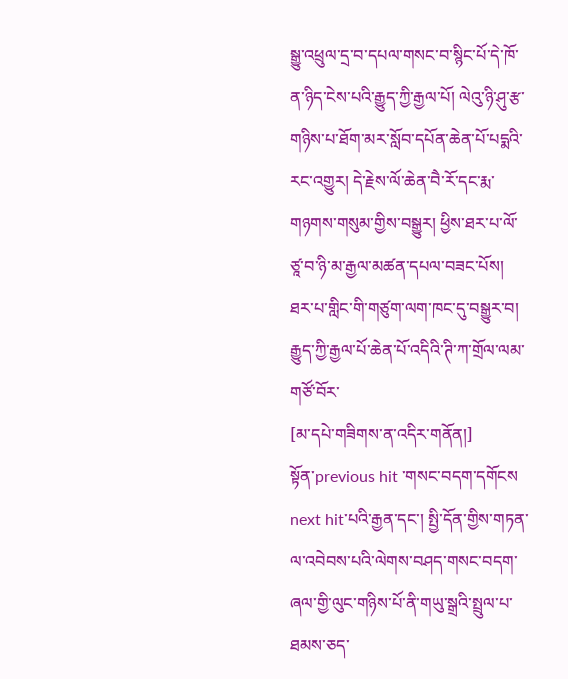སྒྱུ་འཕྲུལ་དྲ་བ་དཔལ་གསང་བ་སྙིང་པོ་དེ་ཁོ་ན་ཉིད་ངེས་པའི་རྒྱུད་ཀྱི་རྒྱལ་པོ། ལེའུ་ཉི་ཤུ་རྩ་གཉིས་པ་ཐོག་མར་སློབ་དཔོན་ཆེན་པོ་པདྨའི་རང་འགྱུར། དེ་རྗེས་ལོ་ཆེན་བཻ་རོ་དང་རྨ་གཉགས་གསུམ་གྱིས་བསྒྱུར། ཕྱིས་ཐར་པ་ལོ་ཙཱ་བ་ཉི་མ་རྒྱལ་མཚན་དཔལ་བཟང་པོས། ཐར་པ་གླིང་གི་གཙུག་ལག་ཁང་དུ་བསྒྱུར་བ། རྒྱུད་ཀྱི་རྒྱལ་པོ་ཆེན་པོ་འདིའི་ཊི་ཀ་གྲོལ་ལམ་གཙོ་བོར་
[མ་དཔེ་གཟིགས་ན་འདིར་གནོན།]
སྟོན་previous hit ་གསང་བདག་དགོངས next hit་པའི་རྒྱན་དང་། སྤྱི་དོན་གྱིས་གཏན་ལ་འབེབས་པའི་ལེགས་བཤད་གསང་བདག་ཞལ་གྱི་ལུང་གཉིས་པོ་ནི་གཡུ་སྒྲའི་སྤྲུལ་པ་ཐམས་ཅད་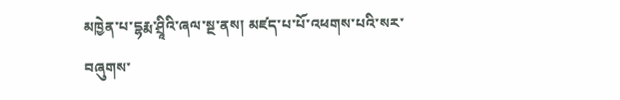མཁྱེན་པ་དྷརྨ་ཤྲཱིའི་ཞལ་སྔ་ནས། མཛད་པ་པོ་འཕགས་པའི་སར་བཞུགས་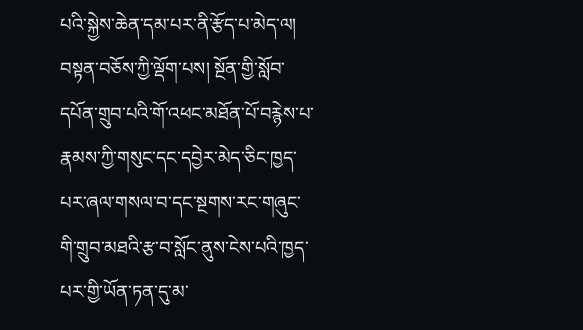པའི་སྐྱེས་ཆེན་དམ་པར་ནི་རྩོད་པ་མེད་ལ། བསྟན་བཅོས་ཀྱི་ལྡོག་པས། སྔོན་གྱི་སློབ་དཔོན་གྲུབ་པའི་གོ་འཕང་མཐོན་པོ་བརྙེས་པ་རྣམས་ཀྱི་གསུང་དང་དབྱེར་མེད་ཅིང་ཁྱད་པར་ཞལ་གསལ་བ་དང་སྔགས་རང་གཞུང་གི་གྲུབ་མཐའི་རྩ་བ་སློང་ནུས་ངེས་པའི་ཁྱད་པར་གྱི་ཡོན་ཏན་དུ་མ་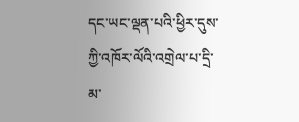དང་ཡང་ལྡན་པའི་ཕྱིར་དུས་ཀྱི་འཁོར་ལོའི་འགྲེལ་པ་དྲི་མ་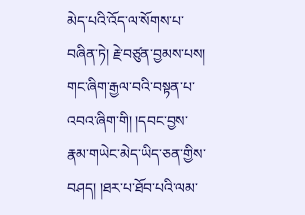མེད་པའི་འོད་ལ་སོགས་པ་བཞིན་ཏེ། རྗེ་བཙུན་བྱམས་པས། གང་ཞིག་རྒྱལ་བའི་བསྟན་པ་འབའ་ཞིག་གི། །དབང་བྱས་རྣམ་གཡེང་མེད་ཡིད་ཅན་གྱིས་བཤད། །ཐར་པ་ཐོབ་པའི་ལམ་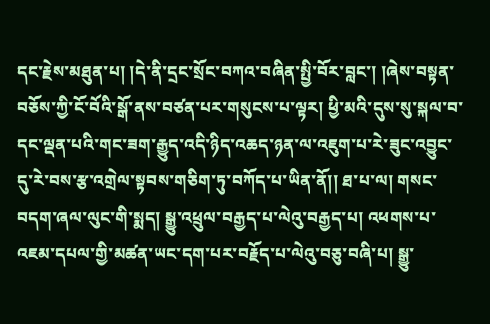དང་རྗེས་མཐུན་པ། །དེ་ནི་དྲང་སྲོང་བཀའ་བཞིན་སྤྱི་བོར་བླང་། །ཞེས་བསྟན་བཅོས་ཀྱི་ངོ་བོའི་སྒོ་ནས་བཙན་པར་གསུངས་པ་ལྟར། ཕྱི་མའི་དུས་སུ་སྐལ་བ་དང་ལྡན་པའི་གང་ཟག་རྒྱུད་འདི་ཉིད་འཆད་ཉན་ལ་འཇུག་པ་རེ་ཟུང་འབྱུང་དུ་རེ་བས་རྩ་འགྲེལ་སྟབས་གཅིག་ཏུ་བཀོད་པ་ཡིན་ནོ།། ཐ་པ་ལ། གསང་བདག་ཞལ་ལུང་གི་སྨད། སྒྱུ་འཕྲུལ་བརྒྱད་པ་ལེའུ་བརྒྱད་པ། འཕགས་པ་འཇམ་དཔལ་གྱི་མཚན་ཡང་དག་པར་བརྗོད་པ་ལེའུ་བཅུ་བཞི་པ། སྒྱུ་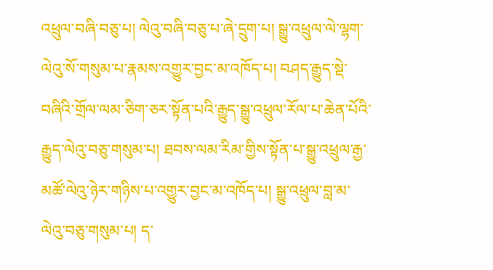འཕྲུལ་བཞི་བཅུ་པ། ལེའུ་བཞི་བཅུ་པ་ཞེ་དྲུག་པ། སྒྱུ་འཕྲུལ་ལེ་ལྷག་ལེའུ་སོ་གསུམ་པ་རྣམས་འགྱུར་བྱང་མ་འཁོད་པ། བཤད་རྒྱུད་སྡེ་བཞིའི་གྲོལ་ལམ་ཅིག་ཅར་སྟོན་པའི་རྒྱུད་སྒྱུ་འཕྲུལ་རོལ་པ་ཆེན་པོའི་རྒྱུད་ལེའུ་བཅུ་གསུམ་པ། ཐབས་ལམ་རིམ་གྱིས་སྟོན་པ་སྒྱུ་འཕྲུལ་རྒྱ་མཚོ་ལེའུ་ཉེར་གཉིས་པ་འགྱུར་བྱང་མ་འཁོད་པ། སྒྱུ་འཕྲུལ་བླ་མ་ལེའུ་བཅུ་གསུམ་པ། ད་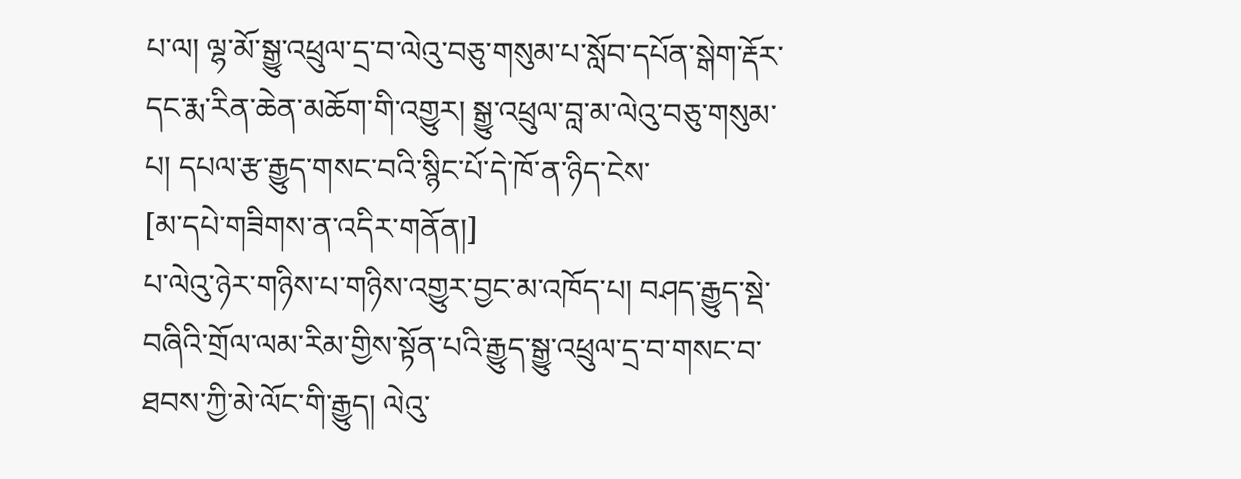པ་ལ། ལྷ་མོ་སྒྱུ་འཕྲུལ་དྲ་བ་ལེའུ་བཅུ་གསུམ་པ་སློབ་དཔོན་སྒེག་རྡོར་དང་རྨ་རིན་ཆེན་མཆོག་གི་འགྱུར། སྒྱུ་འཕྲུལ་བླ་མ་ལེའུ་བཅུ་གསུམ་པ། དཔལ་རྩ་རྒྱུད་གསང་བའི་སྙིང་པོ་དེ་ཁོ་ན་ཉིད་ངེས་
[མ་དཔེ་གཟིགས་ན་འདིར་གནོན།]
པ་ལེའུ་ཉེར་གཉིས་པ་གཉིས་འགྱུར་བྱང་མ་འཁོད་པ། བཤད་རྒྱུད་སྡེ་བཞིའི་གྲོལ་ལམ་རིམ་གྱིས་སྟོན་པའི་རྒྱུད་སྒྱུ་འཕྲུལ་དྲ་བ་གསང་བ་ཐབས་ཀྱི་མེ་ལོང་གི་རྒྱུད། ལེའུ་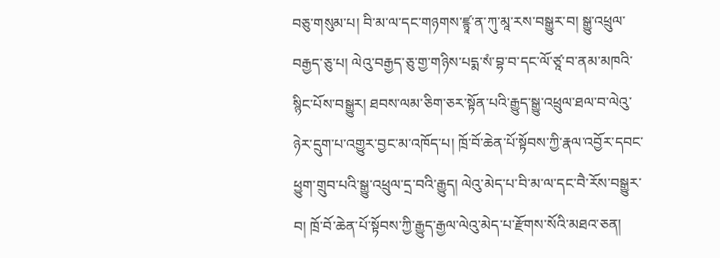བཅུ་གསུམ་པ། བི་མ་ལ་དང་གཉགས་ཛྙཱ་ན་ཀུ་མཱ་རས་བསྒྱུར་བ། སྒྱུ་འཕྲུལ་བརྒྱད་ཅུ་པ། ལེའུ་བརྒྱད་ཅུ་གྱ་གཉིས་པདྨ་སཾ་བྷ་བ་དང་ལོ་ཙཱ་བ་ནམ་མཁའི་སྙིང་པོས་བསྒྱུར། ཐབས་ལམ་ཅིག་ཅར་སྟོན་པའི་རྒྱུད་སྒྱུ་འཕྲུལ་ཐལ་བ་ལེའུ་ཉེར་དྲུག་པ་འགྱུར་བྱང་མ་འཁོད་པ། ཁྲོ་བོ་ཆེན་པོ་སྟོབས་ཀྱི་རྣལ་འབྱོར་དབང་ཕྱུག་གྲུབ་པའི་སྒྱུ་འཕྲུལ་དྲ་བའི་རྒྱུད། ལེའུ་མེད་པ་བི་མ་ལ་དང་བཻ་རོས་བསྒྱུར་བ། ཁྲོ་བོ་ཆེན་པོ་སྟོབས་ཀྱི་རྒྱུད་རྒྱལ་ལེའུ་མེད་པ་རྫོགས་སོའི་མཐའ་ཅན།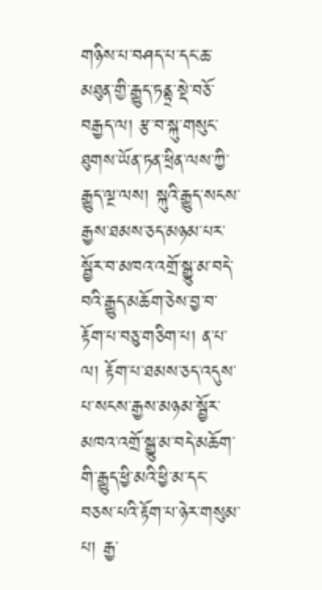གཉིས་པ་བཤད་པ་དང་ཆ་མཐུན་གྱི་རྒྱུད་ཏནྟྲ་སྡེ་བཅོ་བརྒྱད་ལ། རྩ་བ་སྐུ་གསུང་ཐུགས་ཡོན་ཏན་ཕྲིན་ལས་ཀྱི་རྒྱུད་ལྔ་ལས། སྐུའི་རྒྱུད་སངས་རྒྱས་ཐམས་ཅད་མཉམ་པར་སྦྱོར་བ་མཁའ་འགྲོ་སྒྱུ་མ་བདེ་བའི་རྒྱུད་མཆོག་ཅེས་བྱ་བ་རྟོག་པ་བཅུ་གཅིག་པ། ན་པ་ལ། རྟོག་པ་ཐམས་ཅད་འདུས་པ་སངས་རྒྱས་མཉམ་སྦྱོར་མཁའ་འགྲོ་སྒྱུ་མ་བདེ་མཆོག་གི་རྒྱུད་ཕྱི་མའི་ཕྱི་མ་དང་བཅས་པའི་རྟོག་པ་ཉེར་གསུམ་པ། རྒྱ་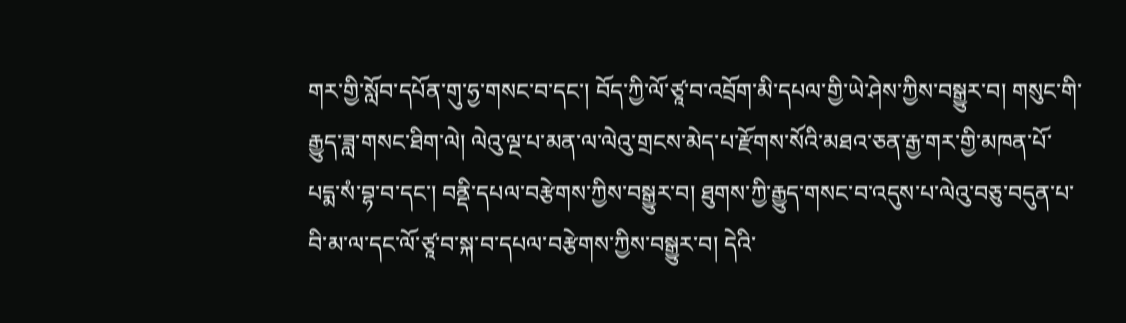གར་གྱི་སློབ་དཔོན་གུ་ཧྱ་གསང་བ་དང་། བོད་ཀྱི་ལོ་ཙཱ་བ་འབྲོག་མི་དཔལ་གྱི་ཡེ་ཤེས་ཀྱིས་བསྒྱུར་བ། གསུང་གི་རྒྱུད་ཟླ་གསང་ཐིག་ལེ། ལེའུ་ལྔ་པ་མན་ལ་ལེའུ་གྲངས་མེད་པ་རྫོགས་སོའི་མཐའ་ཅན་རྒྱ་གར་གྱི་མཁན་པོ་པདྨ་སཾ་བྷ་བ་དང་། བནྡི་དཔལ་བརྩེགས་ཀྱིས་བསྒྱུར་བ། ཐུགས་ཀྱི་རྒྱུད་གསང་བ་འདུས་པ་ལེའུ་བཅུ་བདུན་པ་བི་མ་ལ་དང་ལོ་ཙཱ་བ་སྐ་བ་དཔལ་བརྩེགས་ཀྱིས་བསྒྱུར་བ། དེའི་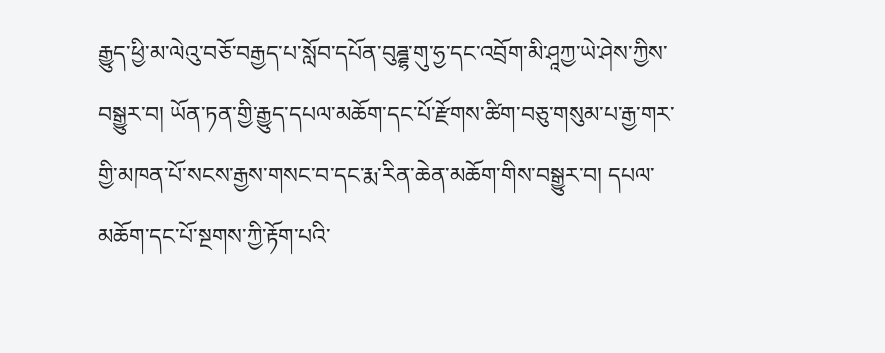རྒྱུད་ཕྱི་མ་ལེའུ་བཅོ་བརྒྱད་པ་སློབ་དཔོན་བུཌྜྷ་གུ་ཧྱ་དང་འབྲོག་མི་ཤཱཀྱ་ཡེ་ཤེས་ཀྱིས་བསྒྱུར་བ། ཡོན་ཏན་གྱི་རྒྱུད་དཔལ་མཆོག་དང་པོ་རྫོགས་ཚིག་བཅུ་གསུམ་པ་རྒྱ་གར་གྱི་མཁན་པོ་སངས་རྒྱས་གསང་བ་དང་རྨ་རིན་ཆེན་མཆོག་གིས་བསྒྱུར་བ། དཔལ་མཆོག་དང་པོ་སྔགས་ཀྱི་རྟོག་པའི་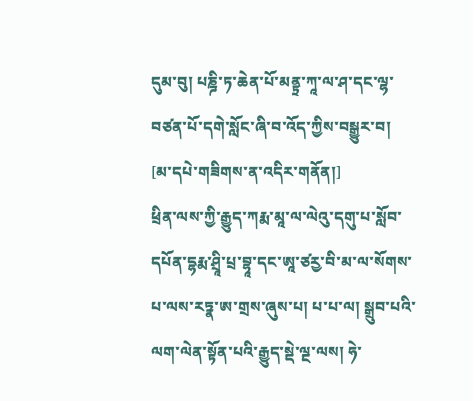དུམ་བུ། པཎྜི་ཏ་ཆེན་པོ་མནྟྲ་ཀཱ་ལ་ཤ་དང་ལྷ་བཙན་པོ་དགེ་སློང་ཞི་བ་འོད་ཀྱིས་བསྒྱུར་བ།
[མ་དཔེ་གཟིགས་ན་འདིར་གནོན།]
ཕྲིན་ལས་ཀྱི་རྒྱུད་ཀརྨ་མཱ་ལ་ལེའུ་དགུ་པ་སློབ་དཔོན་དྷརྨ་ཤྲཱི་པྲ་བྷཱ་དང་ཨཱ་ཙརྱ་བི་མ་ལ་སོགས་པ་ལས་རཏྣ་ཨ་གྲས་ཞུས་པ། པ་པ་ལ། སྒྲུབ་པའི་ལག་ལེན་སྟོན་པའི་རྒྱུད་སྡེ་ལྔ་ལས། ཧེ་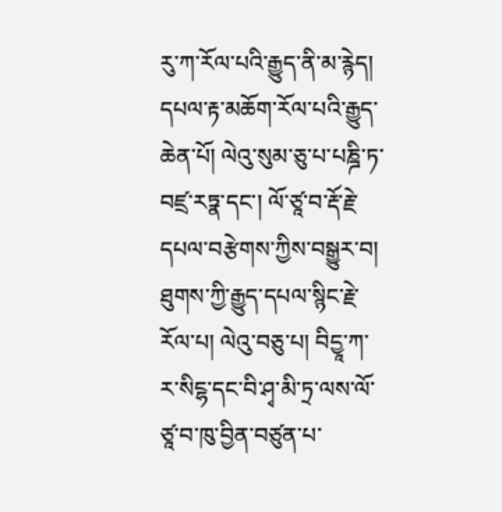རུ་ཀ་རོལ་པའི་རྒྱུད་ནི་མ་རྙེད། དཔལ་རྟ་མཆོག་རོལ་པའི་རྒྱུད་ཆེན་པོ། ལེའུ་སུམ་ཅུ་པ་པཎྜི་ཏ་བཛྲ་རཏྣ་དང་། ལོ་ཙཱ་བ་རྡོ་རྗེ་དཔལ་བརྩེགས་ཀྱིས་བསྒྱུར་བ། ཐུགས་ཀྱི་རྒྱུད་དཔལ་སྙིང་རྗེ་རོལ་པ། ལེའུ་བཅུ་པ། བིདྱཱ་ཀ་ར་སིངྷ་དང་བི་ཤྭ་མི་ཏྲ་ལས་ལོ་ཙཱ་བ་ཁུ་བྱིན་བཙུན་པ་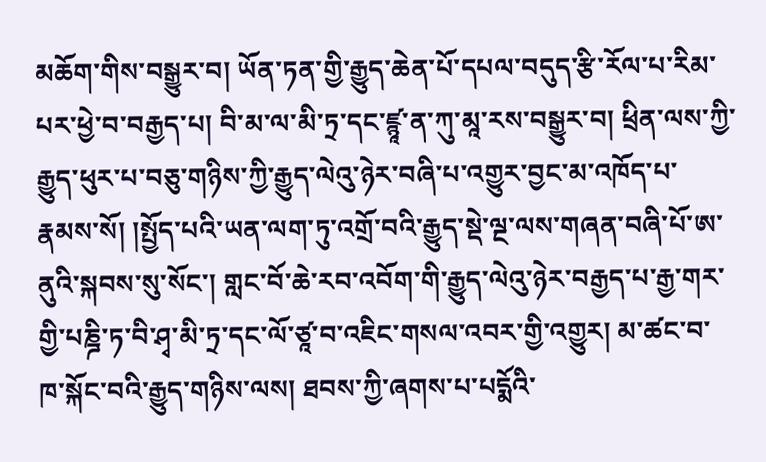མཆོག་གིས་བསྒྱུར་བ། ཡོན་ཏན་གྱི་རྒྱུད་ཆེན་པོ་དཔལ་བདུད་རྩི་རོལ་པ་རིམ་པར་ཕྱེ་བ་བརྒྱད་པ། བི་མ་ལ་མི་ཏྲ་དང་ཛྙཱ་ན་ཀུ་མཱ་རས་བསྒྱུར་བ། ཕྲིན་ལས་ཀྱི་རྒྱུད་ཕུར་པ་བཅུ་གཉིས་ཀྱི་རྒྱུད་ལེའུ་ཉེར་བཞི་པ་འགྱུར་བྱང་མ་འཁོད་པ་རྣམས་སོ། །སྤྱོད་པའི་ཡན་ལག་ཏུ་འགྲོ་བའི་རྒྱུད་སྡེ་ལྔ་ལས་གཞན་བཞི་པོ་ཨ་ནུའི་སྐབས་སུ་སོང་། གླང་བོ་ཆེ་རབ་འབོག་གི་རྒྱུད་ལེའུ་ཉེར་བརྒྱད་པ་རྒྱ་གར་གྱི་པཎྜི་ཏ་བི་ཤྭ་མི་ཏྲ་དང་ལོ་ཙཱ་བ་འཇིང་གསལ་འབར་གྱི་འགྱུར། མ་ཚང་བ་ཁ་སྐོང་བའི་རྒྱུད་གཉིས་ལས། ཐབས་ཀྱི་ཞགས་པ་པདྨོའི་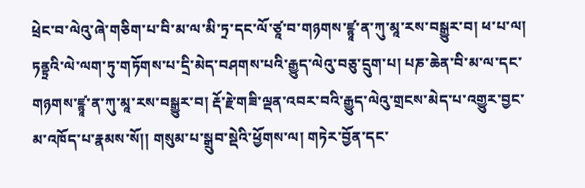ཕྲེང་བ་ལེའུ་ཞེ་གཅིག་པ་བི་མ་ལ་མི་ཏྲ་དང་ལོ་ཙཱ་བ་གཉགས་ཛྙཱ་ན་ཀུ་མཱ་རས་བསྒྱུར་བ། ཕ་པ་ལ། ཏནྟྲའི་ལེ་ལག་ཏུ་གཏོགས་པ་དྲི་མེད་བཤགས་པའི་རྒྱུད་ལེའུ་བཅུ་དྲུག་པ། པཎ་ཆེན་བི་མ་ལ་དང་གཉགས་ཛྙཱ་ན་ཀུ་མཱ་རས་བསྒྱུར་བ། རྡོ་རྗེ་གཟི་ལྡན་འབར་བའི་རྒྱུད་ལེའུ་གྲངས་མེད་པ་འགྱུར་བྱང་མ་འཁོད་པ་རྣམས་སོ།། གསུམ་པ་སྒྲུབ་སྡེའི་ཕྱོགས་ལ། གཏེར་བྱོན་དང་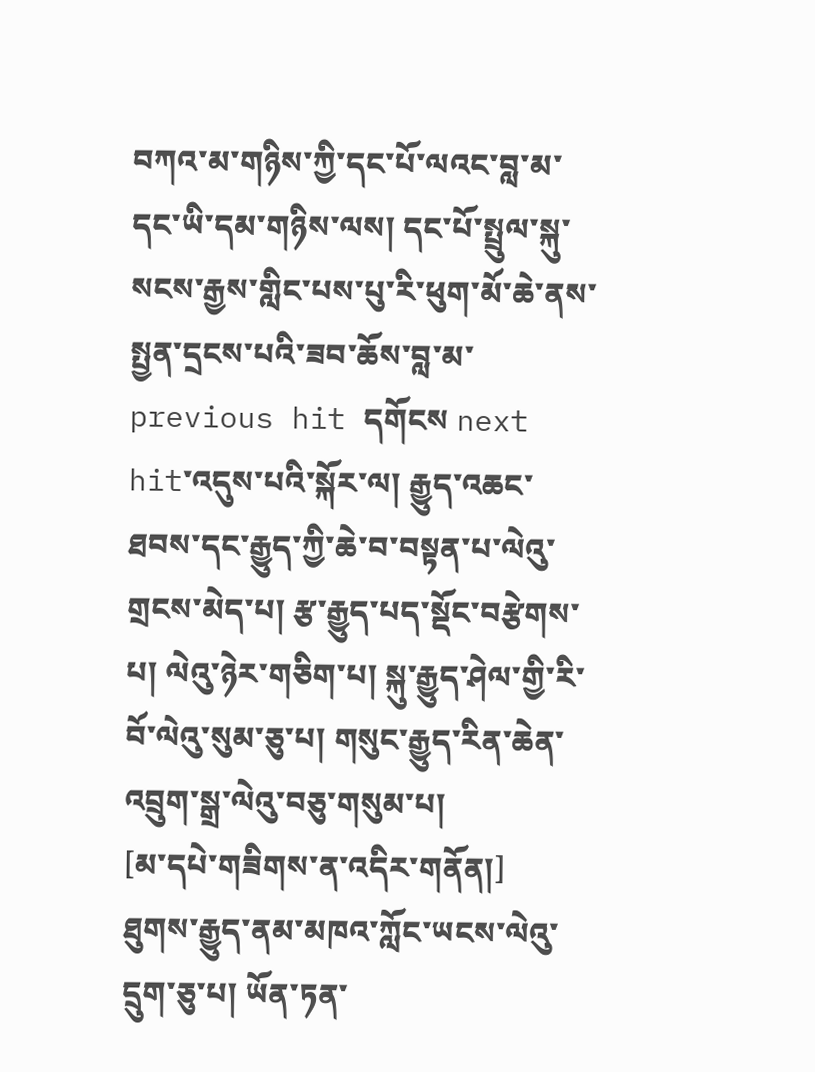བཀའ་མ་གཉིས་ཀྱི་དང་པོ་ལའང་བླ་མ་དང་ཡི་དམ་གཉིས་ལས། དང་པོ་སྤྲུལ་སྐུ་སངས་རྒྱས་གླིང་པས་པུ་རི་ཕུག་མོ་ཆེ་ནས་སྤྱན་དྲངས་པའི་ཟབ་ཆོས་བླ་མ་previous hit དགོངས next hit་འདུས་པའི་སྐོར་ལ། རྒྱུད་འཆང་ཐབས་དང་རྒྱུད་ཀྱི་ཆེ་བ་བསྟན་པ་ལེའུ་གྲངས་མེད་པ། རྩ་རྒྱུད་པད་སྡོང་བརྩེགས་པ། ལེའུ་ཉེར་གཅིག་པ། སྐུ་རྒྱུད་ཤེལ་གྱི་རི་བོ་ལེའུ་སུམ་ཅུ་པ། གསུང་རྒྱུད་རིན་ཆེན་འབྲུག་སྒྲ་ལེའུ་བཅུ་གསུམ་པ།
[མ་དཔེ་གཟིགས་ན་འདིར་གནོན།]
ཐུགས་རྒྱུད་ནམ་མཁའ་ཀློང་ཡངས་ལེའུ་དྲུག་ཅུ་པ། ཡོན་ཏན་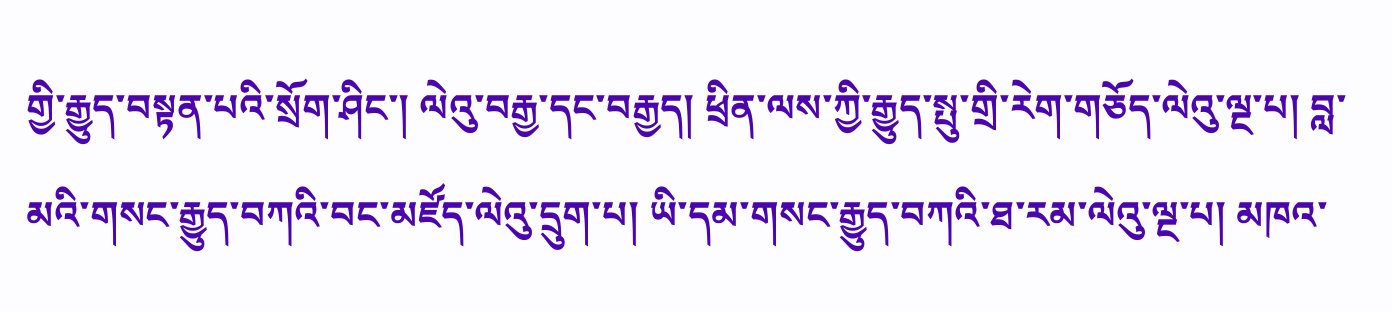གྱི་རྒྱུད་བསྟན་པའི་སྲོག་ཤིང་། ལེའུ་བརྒྱ་དང་བརྒྱད། ཕྲིན་ལས་ཀྱི་རྒྱུད་སྤུ་གྲི་རེག་གཅོད་ལེའུ་ལྔ་པ། བླ་མའི་གསང་རྒྱུད་བཀའི་བང་མཛོད་ལེའུ་དྲུག་པ། ཡི་དམ་གསང་རྒྱུད་བཀའི་ཐ་རམ་ལེའུ་ལྔ་པ། མཁའ་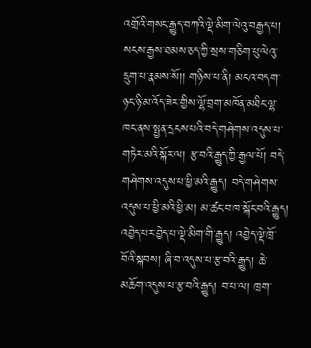འགྲོའི་གསང་རྒྱུད་བཀའི་ལྡེ་མིག་ལེའུ་བརྒྱད་པ། སངས་རྒྱས་ཐམས་ཅད་ཀྱི་སྲས་གཅིག་པུ་ལེའུ་དྲུག་པ་རྣམས་སོ།། གཉིས་པ་ནི། མངའ་བདག་ཉང་ཉི་མ་འོད་ཟེར་གྱིས་ལྷོ་བྲག་མཁོན་མཐིང་ལྷ་ཁང་ནས་སྤྱན་དྲངས་པའི་བདེ་གཤེགས་འདུས་པ་གཏེར་མའི་སྐོར་ལ། རྩ་བའི་རྒྱུད་ཀྱི་རྒྱལ་པོ། བདེ་གཤེགས་འདུས་པ་ཕྱི་མའི་རྒྱུད། བདེ་གཤེགས་འདུས་པ་ཕྱི་མའི་ཕྱི་མ། མ་ཚང་བ་ཁ་སྐོང་བའི་རྒྱུད། འབྱེད་པར་བྱེད་པ་ལྡེ་མིག་གི་རྒྱུད། འབྱེད་ལྡེ་ཁྲོ་བོའི་སྐབས། ཞི་བ་འདུས་པ་རྩ་བའི་རྒྱུད། ཆེ་མཆོག་འདུས་པ་རྩ་བའི་རྒྱུད། བ་པ་ལ། ཁྲག་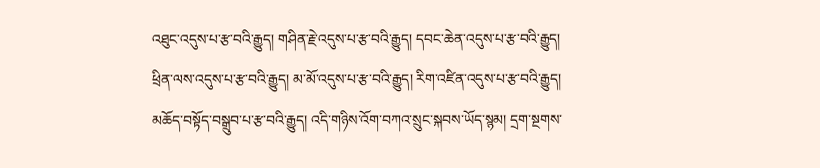འཐུང་འདུས་པ་རྩ་བའི་རྒྱུད། གཤིན་རྗེ་འདུས་པ་རྩ་བའི་རྒྱུད། དབང་ཆེན་འདུས་པ་རྩ་བའི་རྒྱུད། ཕྲིན་ལས་འདུས་པ་རྩ་བའི་རྒྱུད། མ་མོ་འདུས་པ་རྩ་བའི་རྒྱུད། རིག་འཛིན་འདུས་པ་རྩ་བའི་རྒྱུད། མཆོད་བསྟོད་བསྒྲུབ་པ་རྩ་བའི་རྒྱུད། འདི་གཉིས་འོག་བཀའ་སྲུང་སྐབས་ཡོད་སྙམ། དྲག་སྔགས་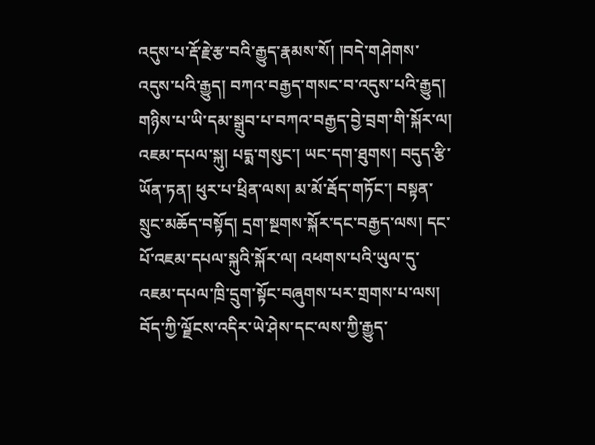འདུས་པ་རྡོ་རྗེ་རྩ་བའི་རྒྱུད་རྣམས་སོ། །བདེ་གཤེགས་འདུས་པའི་རྒྱུད། བཀའ་བརྒྱད་གསང་བ་འདུས་པའི་རྒྱུད། གཉིས་པ་ཡི་དམ་སྒྲུབ་པ་བཀའ་བརྒྱད་བྱེ་བྲག་གི་སྐོར་ལ། འཇམ་དཔལ་སྐུ། པདྨ་གསུང་། ཡང་དག་ཐུགས། བདུད་རྩི་ཡོན་ཏན། ཕུར་པ་ཕྲིན་ལས། མ་མོ་རྦོད་གཏོང་། བསྟན་སྲུང་མཆོད་བསྟོད། དྲག་སྔགས་སྐོར་དང་བརྒྱད་ལས། དང་པོ་འཇམ་དཔལ་སྐུའི་སྐོར་ལ། འཕགས་པའི་ཡུལ་དུ་འཇམ་དཔལ་ཁྲི་དྲུག་སྟོང་བཞུགས་པར་གྲགས་པ་ལས། བོད་ཀྱི་ལྗོངས་འདིར་ཡེ་ཤེས་དང་ལས་ཀྱི་རྒྱུད་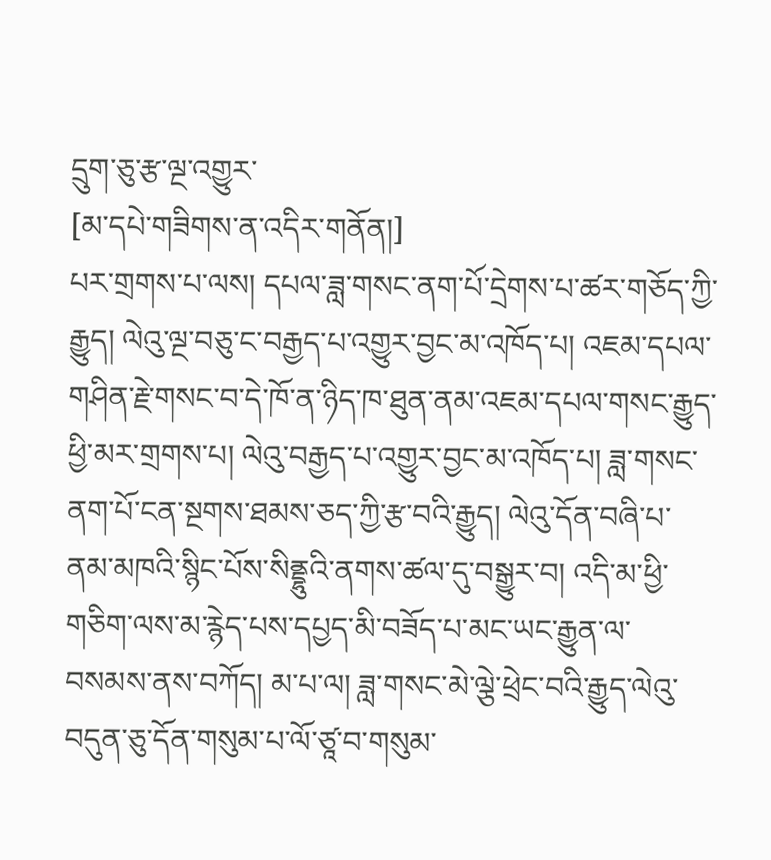དྲུག་ཅུ་རྩ་ལྔ་འགྱུར་
[མ་དཔེ་གཟིགས་ན་འདིར་གནོན།]
པར་གྲགས་པ་ལས། དཔལ་ཟླ་གསང་ནག་པོ་དྲེགས་པ་ཚར་གཅོད་ཀྱི་རྒྱུད། ལེའུ་ལྔ་བཅུ་ང་བརྒྱད་པ་འགྱུར་བྱང་མ་འཁོད་པ། འཇམ་དཔལ་གཤིན་རྗེ་གསང་བ་དེ་ཁོ་ན་ཉིད་ཁ་ཐུན་ནམ་འཇམ་དཔལ་གསང་རྒྱུད་ཕྱི་མར་གྲགས་པ། ལེའུ་བརྒྱད་པ་འགྱུར་བྱང་མ་འཁོད་པ། ཟླ་གསང་ནག་པོ་ངན་སྔགས་ཐམས་ཅད་ཀྱི་རྩ་བའི་རྒྱུད། ལེའུ་དོན་བཞི་པ་ནམ་མཁའི་སྙིང་པོས་སིནྡྷུའི་ནགས་ཚལ་དུ་བསྒྱུར་བ། འདི་མ་ཕྱི་གཅིག་ལས་མ་རྙེད་པས་དཔྱད་མི་བཟོད་པ་མང་ཡང་རྒྱུན་ལ་བསམས་ནས་བཀོད། མ་པ་ལ། ཟླ་གསང་མེ་ལྕེ་ཕྲེང་བའི་རྒྱུད་ལེའུ་བདུན་ཅུ་དོན་གསུམ་པ་ལོ་ཙཱ་བ་གསུམ་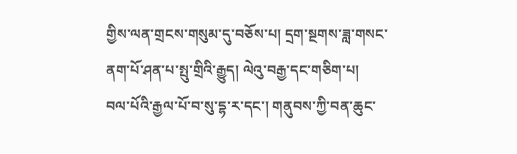གྱིས་ལན་གྲངས་གསུམ་དུ་བཅོས་པ། དྲག་སྔགས་ཟླ་གསང་ནག་པོ་ཤན་པ་སྤུ་གྲིའི་རྒྱུད། ལེའུ་བརྒྱ་དང་གཅིག་པ། བལ་པོའི་རྒྱལ་པོ་བ་སུ་དྷ་ར་དང་། གནུབས་ཀྱི་བན་ཆུང་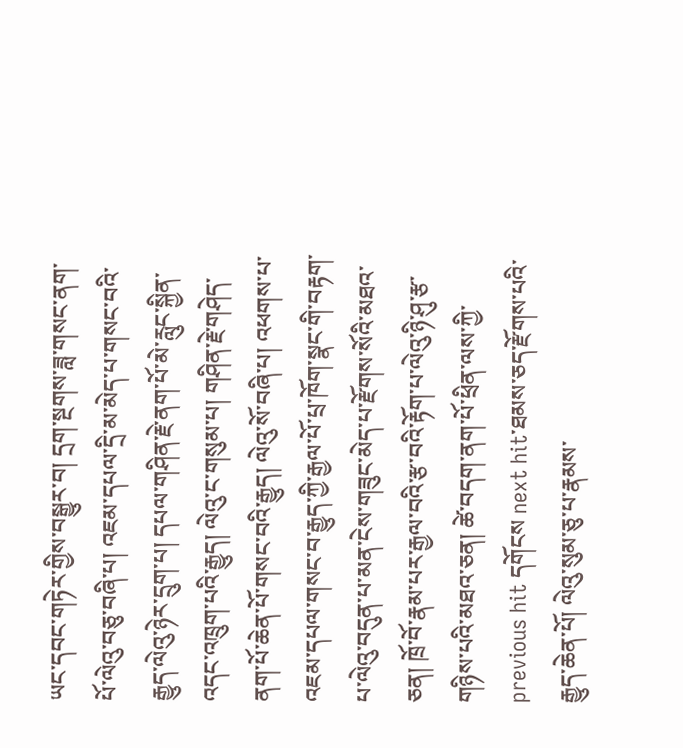ཡང་དབང་གཏེར་གྱིས་བསྒྱུར་བ། དྲག་སྔགས་ཟླ་གསང་ནག་པོ་ལེའུ་བཅུ་བཞི་པ། འཇམ་དཔལ་དྲི་མ་མེད་པ་གསང་བའི་རྒྱུད་ལེའུ་ཉེར་དྲུག་པ། དཔལ་གཤིན་རྗེ་ནག་པོ་མེ་རླུང་སྐྱིན་འདང་འཁྲུག་པའི་རྒྱུད། ལེའུ་ང་གསུམ་པ། གཤིན་རྗེ་གཤེད་ནག་པོ་ཆེན་པོ་གསང་བའི་རྒྱུད། ལེའུ་སོ་བཞི་པ། འཕགས་པ་འཇམ་དཔལ་གསང་བ་རྒྱུད་ཀྱི་རྒྱལ་པོ་པྲ་ཁོག་སྣང་གི་བརྟག་པ་ལེའུ་བདུན་པ་མན་ངེས་གཟུང་མེད་པ་རྫོགས་སོའི་མཐའ་ཅན། ཁྲོ་བོ་རྣམ་པར་རྒྱལ་བའི་རྩ་བའི་རྟོག་པ་ལེའུ་ཉི་ཤུ་རྩ་གཉིས་པའི་མཐའ་ཅན། ཚེ་བདག་ནག་པོ་ཕྲིན་ལས་ཀྱི་previous hit དགོངས next hit་ཐམས་ཅད་རྫོགས་པའི་རྒྱུད་ཆེན་པོ། ལེའུ་སུམ་ཅུ་པ་རྣམས་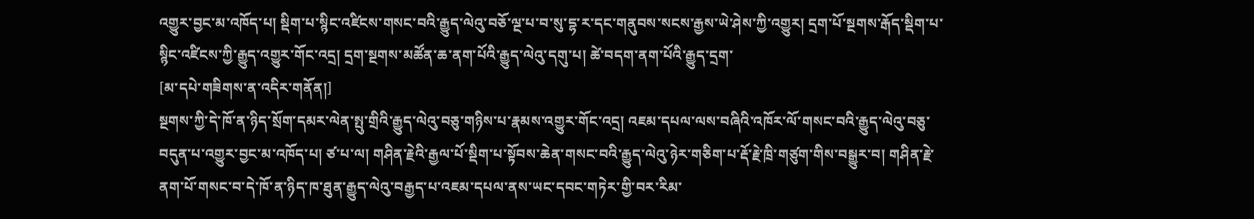འགྱུར་བྱང་མ་འཁོད་པ། སྡིག་པ་སྙིང་འཛིངས་གསང་བའི་རྒྱུད་ལེའུ་བཅོ་ལྔ་པ་བ་སུ་དྷ་ར་དང་གནུབས་སངས་རྒྱས་ཡེ་ཤེས་ཀྱི་འགྱུར། དྲག་པོ་སྔགས་རྒོད་སྡིག་པ་སྙིང་འཛིངས་ཀྱི་རྒྱུད་འགྱུར་གོང་འདྲ། དྲག་སྔགས་མཚོན་ཆ་ནག་པོའི་རྒྱུད་ལེའུ་དགུ་པ། ཚེ་བདག་ནག་པོའི་རྒྱུད་དྲག་
[མ་དཔེ་གཟིགས་ན་འདིར་གནོན།]
སྔགས་ཀྱི་དེ་ཁོ་ན་ཉིད་སྲོག་དམར་ལེན་སྤུ་གྲིའི་རྒྱུད་ལེའུ་བཅུ་གཉིས་པ་རྣམས་འགྱུར་གོང་འདྲ། འཇམ་དཔལ་ལས་བཞིའི་འཁོར་ལོ་གསང་བའི་རྒྱུད་ལེའུ་བཅུ་བདུན་པ་འགྱུར་བྱང་མ་འཁོད་པ། ཙ་པ་ལ། གཤིན་རྗེའི་རྒྱལ་པོ་སྡིག་པ་སྟོབས་ཆེན་གསང་བའི་རྒྱུད་ལེའུ་ཉེར་གཅིག་པ་རྡོ་རྗེ་ཁྲི་གཙུག་གིས་བསྒྱུར་བ། གཤིན་རྗེ་ནག་པོ་གསང་བ་དེ་ཁོ་ན་ཉིད་ཁ་ཐུན་རྒྱུད་ལེའུ་བརྒྱད་པ་འཇམ་དཔལ་ནས་ཡང་དབང་གཏེར་གྱི་བར་རིམ་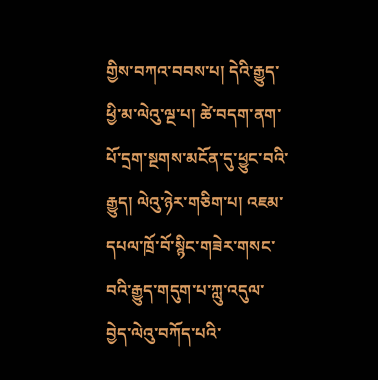གྱིས་བཀའ་བབས་པ། དེའི་རྒྱུད་ཕྱི་མ་ལེའུ་ལྔ་པ། ཚེ་བདག་ནག་པོ་དྲག་སྔགས་མངོན་དུ་ཕྱུང་བའི་རྒྱུད། ལེའུ་ཉེར་གཅིག་པ། འཇམ་དཔལ་ཁྲོ་བོ་སྙིང་གཟེར་གསང་བའི་རྒྱུད་གདུག་པ་ཀླུ་འདུལ་བྱེད་ལེའུ་བཀོད་པའི་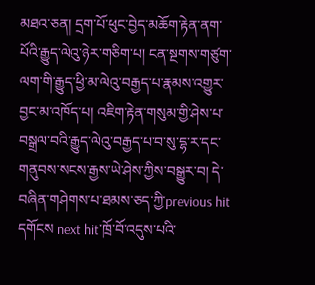མཐའ་ཅན། དྲག་པོ་ཕུང་བྱེད་མཆོག་རྟེན་ནག་པོའི་རྒྱུད་ལེའུ་ཉེར་གཅིག་པ། ངན་སྔགས་གཙུག་ལག་གི་རྒྱུད་ཕྱི་མ་ལེའུ་བརྒྱད་པ་རྣམས་འགྱུར་བྱང་མ་འཁོད་པ། འཇིག་རྟེན་གསུམ་གྱི་ཤེས་པ་བསྒྲལ་བའི་རྒྱུད་ལེའུ་བརྒྱད་པ་བ་སུ་དྷ་ར་དང་གནུབས་སངས་རྒྱས་ཡེ་ཤེས་ཀྱིས་བསྒྱུར་བ། དེ་བཞིན་གཤེགས་པ་ཐམས་ཅད་ཀྱི་previous hit དགོངས next hit་ཁྲོ་བོ་འདུས་པའི་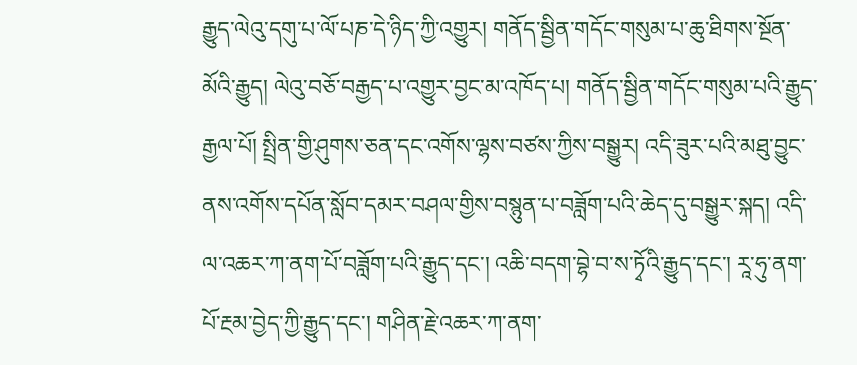རྒྱུད་ལེའུ་དགུ་པ་ལོ་པཎ་དེ་ཉིད་ཀྱི་འགྱུར། གནོད་སྦྱིན་གདོང་གསུམ་པ་ཆུ་ཐིགས་སྔོན་མོའི་རྒྱུད། ལེའུ་བཅོ་བརྒྱད་པ་འགྱུར་བྱང་མ་འཁོད་པ། གནོད་སྦྱིན་གདོང་གསུམ་པའི་རྒྱུད་རྒྱལ་པོ། སྤྲིན་གྱི་ཤུགས་ཅན་དང་འགོས་ལྷས་བཙས་ཀྱིས་བསྒྱུར། འདི་ཟུར་པའི་མཐུ་བྱུང་ནས་འགོས་དཔོན་སློབ་དམར་བཤལ་གྱིས་བསྙུན་པ་བཟློག་པའི་ཆེད་དུ་བསྒྱུར་སྐད། འདི་ལ་འཆར་ཀ་ནག་པོ་བཟློག་པའི་རྒྱུད་དང་། འཆི་བདག་བྷེ་བ་ས་ཏྭོའི་རྒྱུད་དང་། རཱ་ཧུ་ནག་པོ་རྔམ་བྱེད་ཀྱི་རྒྱུད་དང་། གཤིན་རྗེ་འཆར་ཀ་ནག་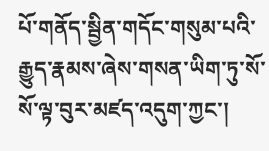པོ་གནོད་སྦྱིན་གདོང་གསུམ་པའི་རྒྱུད་རྣམས་ཞེས་གསན་ཡིག་ཏུ་སོ་སོ་ལྟ་བུར་མཛད་འདུག་ཀྱང་།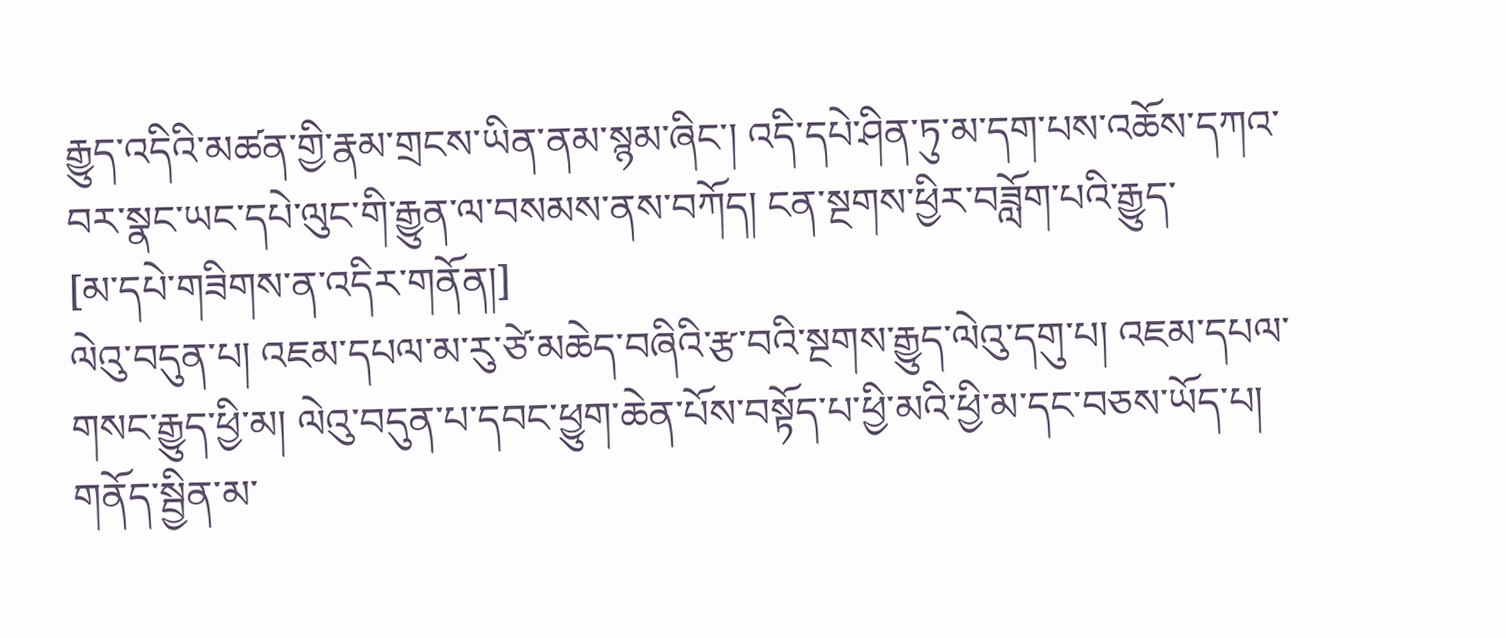རྒྱུད་འདིའི་མཚན་གྱི་རྣམ་གྲངས་ཡིན་ནམ་སྙམ་ཞིང་། འདི་དཔེ་ཤིན་ཏུ་མ་དག་པས་འཆོས་དཀའ་བར་སྣང་ཡང་དཔེ་ལུང་གི་རྒྱུན་ལ་བསམས་ནས་བཀོད། ངན་སྔགས་ཕྱིར་བཟློག་པའི་རྒྱུད་
[མ་དཔེ་གཟིགས་ན་འདིར་གནོན།]
ལེའུ་བདུན་པ། འཇམ་དཔལ་མ་རུ་ཙེ་མཆེད་བཞིའི་རྩ་བའི་སྔགས་རྒྱུད་ལེའུ་དགུ་པ། འཇམ་དཔལ་གསང་རྒྱུད་ཕྱི་མ། ལེའུ་བདུན་པ་དབང་ཕྱུག་ཆེན་པོས་བསྟོད་པ་ཕྱི་མའི་ཕྱི་མ་དང་བཅས་ཡོད་པ། གནོད་སྦྱིན་མ་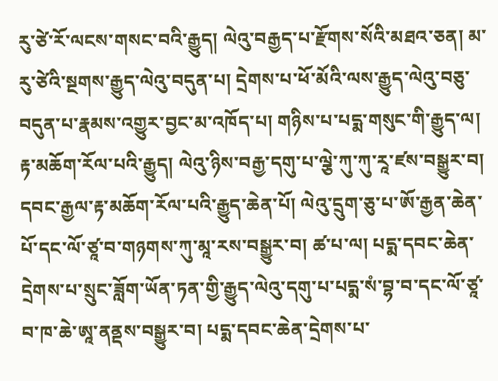རུ་ཙེ་རོ་ལངས་གསང་བའི་རྒྱུད། ལེའུ་བརྒྱད་པ་རྫོགས་སོའི་མཐའ་ཅན། མ་རུ་ཙེའི་སྔགས་རྒྱུད་ལེའུ་བདུན་པ། དྲེགས་པ་ཕོ་མོའི་ལས་རྒྱུད་ལེའུ་བཅུ་བདུན་པ་རྣམས་འགྱུར་བྱང་མ་འཁོད་པ། གཉིས་པ་པདྨ་གསུང་གི་རྒྱུད་ལ། རྟ་མཆོག་རོལ་པའི་རྒྱུད། ལེའུ་ཉིས་བརྒྱ་དགུ་པ་ལྕེ་ཀུ་ཀུ་རཱ་ཛས་བསྒྱུར་བ། དབང་རྒྱལ་རྟ་མཆོག་རོལ་པའི་རྒྱུད་ཆེན་པོ། ལེའུ་དྲུག་ཅུ་པ་ཨོ་རྒྱན་ཆེན་པོ་དང་ལོ་ཙཱ་བ་གཉགས་ཀུ་མཱ་རས་བསྒྱུར་བ། ཚ་པ་ལ། པདྨ་དབང་ཆེན་དྲེགས་པ་སྲུང་ཟློག་ཡོན་ཏན་གྱི་རྒྱུད་ལེའུ་དགུ་པ་པདྨ་སཾ་བྷ་བ་དང་ལོ་ཙཱ་བ་ཁ་ཆེ་ཨཱ་ནནྡས་བསྒྱུར་བ། པདྨ་དབང་ཆེན་དྲེགས་པ་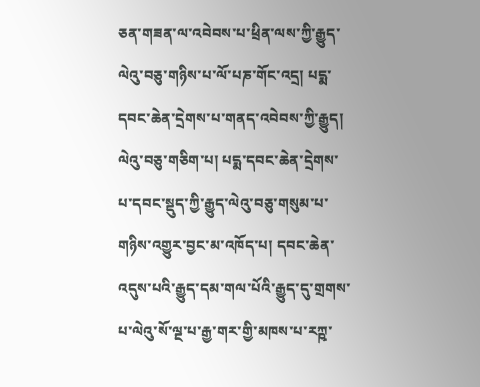ཅན་གཟན་ལ་འབེབས་པ་ཕྲིན་ལས་ཀྱི་རྒྱུད་ལེའུ་བཅུ་གཉིས་པ་ལོ་པཎ་གོང་འདྲ། པདྨ་དབང་ཆེན་དྲེགས་པ་གནད་འབེབས་ཀྱི་རྒྱུད། ལེའུ་བཅུ་གཅིག་པ། པདྨ་དབང་ཆེན་དྲེགས་པ་དབང་སྡུད་ཀྱི་རྒྱུད་ལེའུ་བཅུ་གསུམ་པ་གཉིས་འགྱུར་བྱང་མ་འཁོད་པ། དབང་ཆེན་འདུས་པའི་རྒྱུད་དམ་གལ་པོའི་རྒྱུད་དུ་གྲགས་པ་ལེའུ་སོ་ལྔ་པ་རྒྱ་གར་གྱི་མཁས་པ་རཀྵ་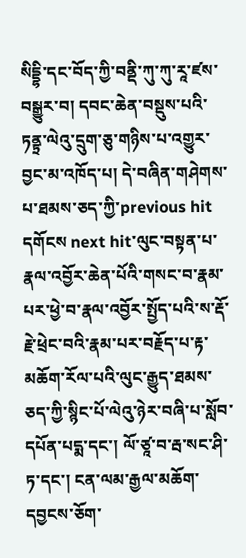སིདྡྷི་དང་བོད་ཀྱི་བནྡི་ཀུ་ཀུ་རཱ་ཛས་བསྒྱུར་བ། དབང་ཆེན་བསྡུས་པའི་ཏནྟྲ་ལེའུ་དྲུག་ཅུ་གཉིས་པ་འགྱུར་བྱང་མ་འཁོད་པ། དེ་བཞིན་གཤེགས་པ་ཐམས་ཅད་ཀྱི་previous hit དགོངས next hit་ལུང་བསྟན་པ་རྣལ་འབྱོར་ཆེན་པོའི་གསང་བ་རྣམ་པར་ཕྱེ་བ་རྣལ་འབྱོར་སྤྱོད་པའི་ས་རྡོ་རྗེ་ཕྲེང་བའི་རྣམ་པར་བརྗོད་པ་རྟ་མཆོག་རོལ་པའི་ལུང་རྒྱུད་ཐམས་ཅད་ཀྱི་སྙིང་པོ་ལེའུ་ཉེར་བཞི་པ་སློབ་དཔོན་པདྨ་དང་། ལོ་ཙཱ་བ་རྦ་སང་ཤི་ཏ་དང་། ངན་ལམ་རྒྱལ་མཆོག་དབྱངས་ཅོག་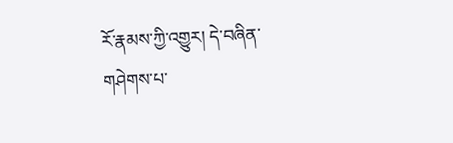རོ་རྣམས་ཀྱི་འགྱུར། དེ་བཞིན་གཤེགས་པ་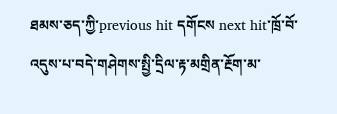ཐམས་ཅད་ཀྱི་previous hit དགོངས next hit་ཁྲོ་བོ་འདུས་པ་བདེ་གཤེགས་སྤྱི་དྲིལ་རྟ་མགྲིན་རྔོག་མ་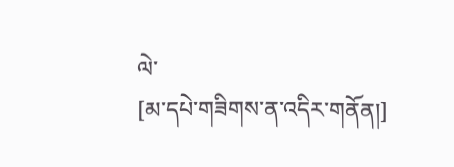ལེ་
[མ་དཔེ་གཟིགས་ན་འདིར་གནོན།]